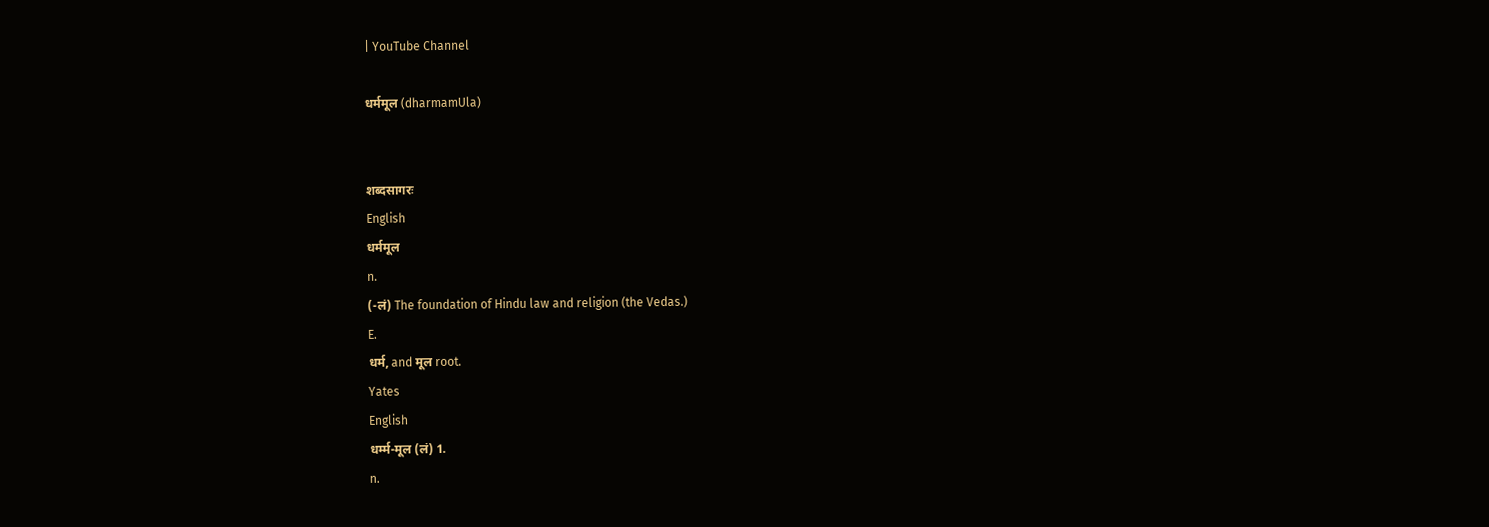| YouTube Channel

धर्ममूल (dharmamUla)


शब्दसागरः
English
धर्ममूल
n.
(-लं) The foundation of Hindu law and religion (the Vedas.)
E.
धर्म, and मूल root.
Yates
English
धर्म्म-मूल (लं) 1.
n.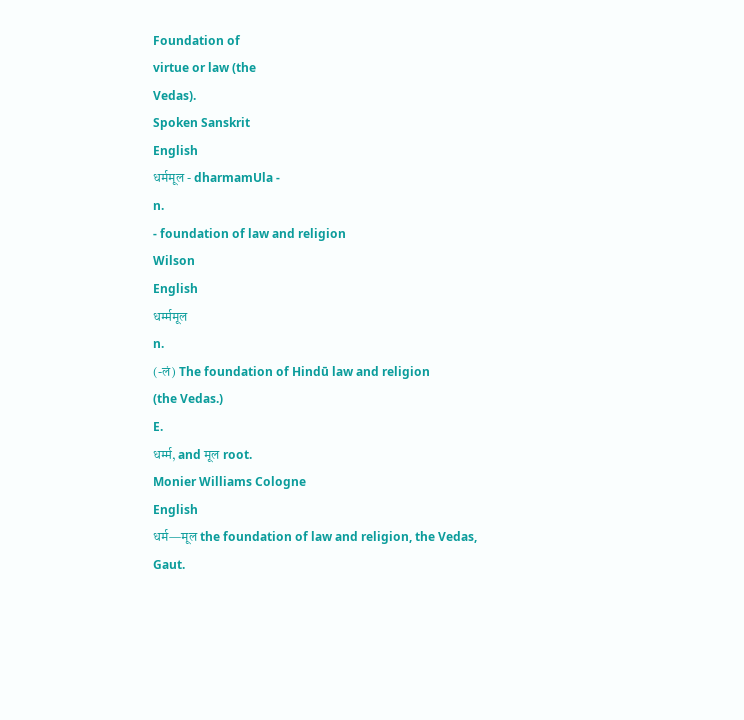Foundation of
virtue or law (the
Vedas).
Spoken Sanskrit
English
धर्ममूल - dharmamUla -
n.
- foundation of law and religion
Wilson
English
धर्म्ममूल
n.
(-लं) The foundation of Hindū law and religion
(the Vedas.)
E.
धर्म्म, and मूल root.
Monier Williams Cologne
English
धर्म—मूल the foundation of law and religion, the Vedas,
Gaut.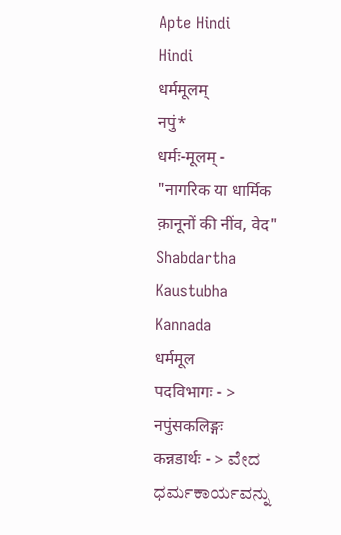Apte Hindi
Hindi
धर्ममूलम्
नपुं*
धर्मः-मूलम् -
"नागरिक या धार्मिक क़ानूनों की नींव, वेद"
Shabdartha Kaustubha
Kannada
धर्ममूल
पदविभागः - > नपुंसकलिङ्गः
कन्नडार्थः - > ವೇದ ಧರ್ಮಕಾರ್ಯವನ್ನು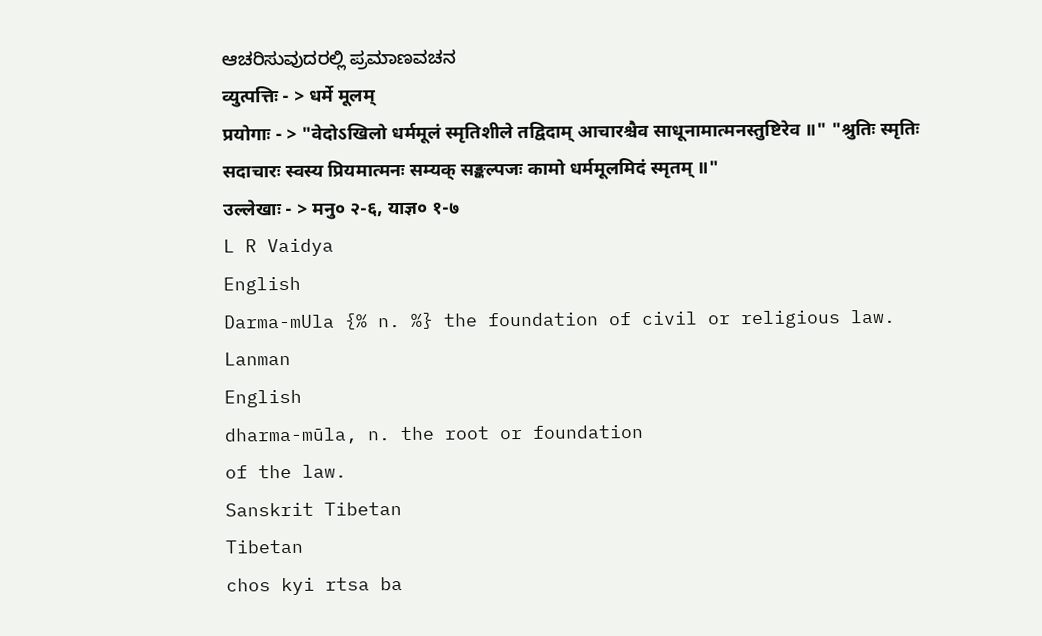ಆಚರಿಸುವುದರಲ್ಲಿ ಪ್ರಮಾಣವಚನ
व्युत्पत्तिः - > धर्मे मूलम्
प्रयोगाः - > "वेदोऽखिलो धर्ममूलं स्मृतिशीले तद्विदाम् आचारश्चैव साधूनामात्मनस्तुष्टिरेव ॥" "श्रुतिः स्मृतिः सदाचारः स्वस्य प्रियमात्मनः सम्यक् सङ्कल्पजः कामो धर्ममूलमिदं स्मृतम् ॥"
उल्लेखाः - > मनु० २-६, याज्ञ० १-७
L R Vaidya
English
Darma-mUla {% n. %} the foundation of civil or religious law.
Lanman
English
dharma-mūla, n. the root or foundation
of the law.
Sanskrit Tibetan
Tibetan
chos kyi rtsa ba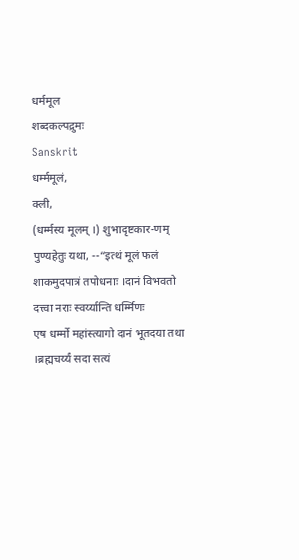धर्ममूल
शब्दकल्पद्रुमः
Sanskrit
धर्म्ममूलं,
क्ली,
(धर्म्मस्य मूलम् ।) शुभादृष्टकार-णम् पुण्यहेतुः यथा, --“इत्थं मूलं फलं शाकमुदपात्रं तपोधनाः ।दानं विभवतो दत्त्वा नराः स्वर्य्यान्ति धर्म्मिणः
एष धर्म्मो महांस्त्यागो दानं भूतदया तथा ।ब्रह्मचर्य्यं सदा सत्यं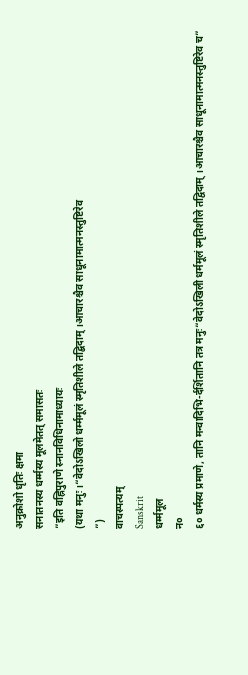अनुक्रोशो धृतिः क्षमा
सनातनस्य धर्म्मस्य मूलमेतत् समासतः
”इति वह्निपुराणे स्नानविधिनामाध्यायः
(यथा मनुः ।“वेदोऽखिलो धर्म्ममूलं स्मृतिशीले तद्बिदाम् ।आचारश्चैव साधूनामात्मनस्तुष्टिरेव
”)
वाचस्पत्यम्
Sanskrit
धर्म्ममूल
न०
६० धर्मस्य प्रमाणे, तानि मन्वादिभि-र्दर्शितानि तत्र मनुः“वेदोऽखिली धर्ममूलं स्मृतिशीले तद्विदाम् ।आचारश्चैव साधूनामात्मनस्तुष्टिरेव च”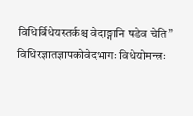विधिर्बिधेयस्तर्कश्च वेदाङ्गानि षडेव चेति” विधिरज्ञातज्ञापकोवेदभागः विधेयोमन्त्रः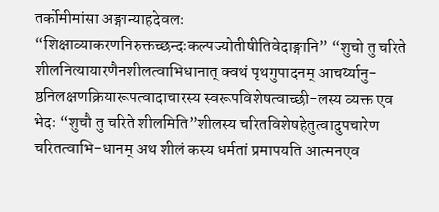तर्कोमीमांसा अङ्गान्याहदेवलः “शिक्षाव्याकरणनिरुक्तच्छन्दःकल्पज्योतीषीतिवेदाङ्गानि” “शुचो तु चरिते शीलनित्यायारणैनशीलत्वाभिधानात् क्वथं पृथगुपादनम् आचर्य्यानु-ष्ठनिलक्षणक्रियारूपत्वादाचारस्य स्वरूपविशेषत्वाच्छी-लस्य व्यक्त एव भेदः “शुचौ तु चरिते शीलमिति”शीलस्य चरितविशेषहेतुत्वादुपचारेण चरितत्वाभि-धानम् अथ शीलं कस्य धर्मतां प्रमापयति आत्मनएव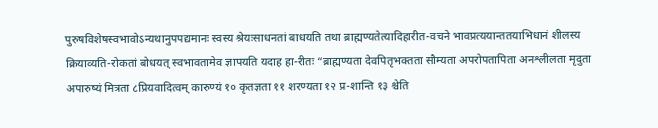पुरुषविशेषस्वभावोऽन्यथानुपपद्यमानः स्वस्य श्रेयःसाधनतां बाधयति तथा ब्राह्मण्यतेत्यादिहारीत-वचने भावप्रत्ययान्ततयाभिधानं शीलस्य क्रियाव्यति-रोकतां बोधयत् स्वभावतामेव ज्ञापयति यदाह हा-रीतः “ब्राह्मण्यता देवपितृभक्तता सौम्यता अपरोपतापिता अनश्लीलता मृदुता अपारुष्यं मित्रता ८प्रियवादित्वम् कारुण्यं १० कृतज्ञता ११ शरण्यता १२ प्र-शान्ति १३ श्चेति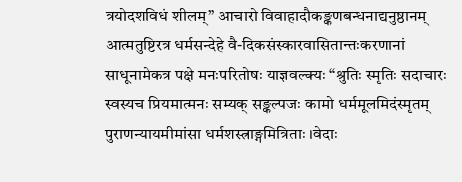त्रयोदशविधं शीलम्” आचारो विवाहादौकङ्कणबन्धनाद्यनुष्ठानम् आत्मतुष्टिरत्र धर्मसन्देहे वै-दिकसंस्कारवासितान्तःकरणानां साधूनामेकत्र पक्षे मनःपरितोषः याज्ञवल्क्यः “श्रुतिः स्मृतिः सदाचारः स्वस्यच प्रियमात्मनः सम्यक् सङ्कल्पजः कामो धर्ममूलमिदंस्मृतम् पुराणन्यायमीमांसा धर्मशस्त्राङ्गमित्रिताः ।वेदाः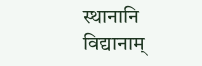स्थानानि विद्यानाम्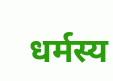धर्मस्य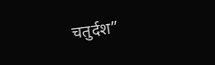चतुर्दश”